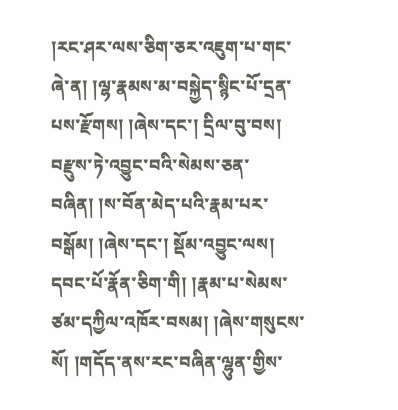།རང་ཤར་ལས་ཅིག་ཅར་འཇུག་པ་གང་ཞེ་ན། །ལྷ་རྣམས་མ་བསྐྱེད་སྙིང་པོ་དྲན་པས་རྫོགས། །ཞེས་དང་། དྲིལ་བུ་བས། བརྫུས་ཏེ་འབྱུང་བའི་སེམས་ཅན་བཞིན། །ས་བོན་མེད་པའི་རྣམ་པར་བསྒོམ། །ཞེས་དང་། སྡོམ་འབྱུང་ལས། དབང་པོ་རྣོན་ཅིག་གི། །རྣམ་པ་སེམས་ཙམ་དཀྱིལ་འཁོར་བསམ། །ཞེས་གསུངས་སོ། །གདོད་ནས་རང་བཞིན་ལྷུན་གྱིས་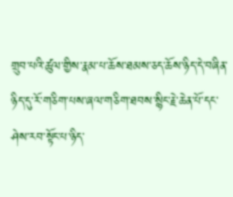གྲུབ་པའི་ཚུལ་གྱིས་རྣམ་པ་ཆོས་ཐམས་ཅད་ཆོས་ཉིད་དེ་བཞིན་ཉིད་དུ་རོ་གཅིག་པས་ཞལ་གཅིག་ཐབས་སྙིང་རྗེ་ཆེན་པོ་དང་ཤེས་རབ་སྟོང་པ་ཉིད་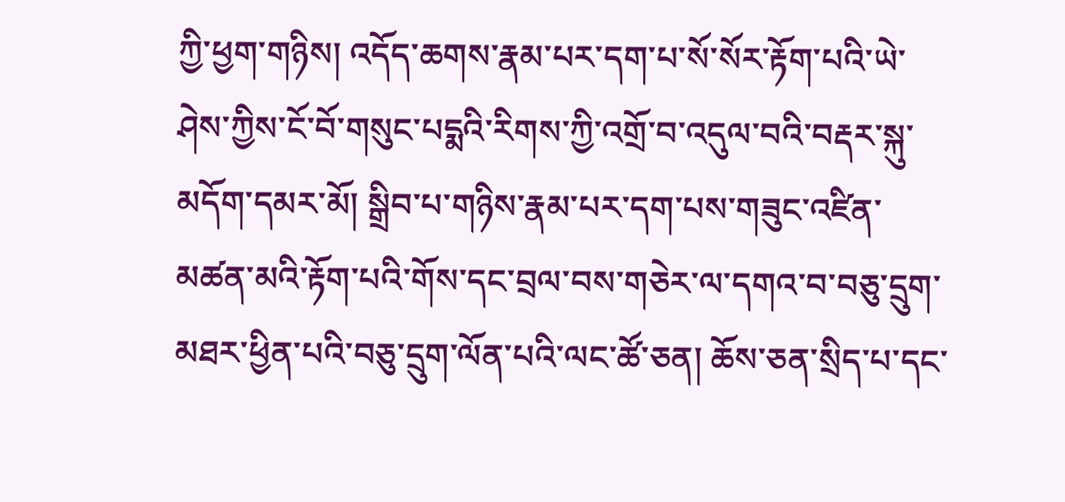ཀྱི་ཕྱག་གཉིས། འདོད་ཆགས་རྣམ་པར་དག་པ་སོ་སོར་རྟོག་པའི་ཡེ་ཤེས་ཀྱིས་ངོ་བོ་གསུང་པདྨའི་རིགས་ཀྱི་འགྲོ་བ་འདུལ་བའི་བརྡར་སྐུ་མདོག་དམར་མོ། སྒྲིབ་པ་གཉིས་རྣམ་པར་དག་པས་གཟུང་འཛིན་མཚན་མའི་རྟོག་པའི་གོས་དང་བྲལ་བས་གཅེར་ལ་དགའ་བ་བཅུ་དྲུག་མཐར་ཕྱིན་པའི་བཅུ་དྲུག་ལོན་པའི་ལང་ཚོ་ཅན། ཆོས་ཅན་སྲིད་པ་དང་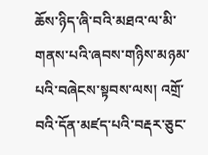ཆོས་ཉིད་ཞི་བའི་མཐའ་ལ་མི་གནས་པའི་ཞབས་གཉིས་མཉམ་པའི་བཞེངས་སྟབས་ལས། འགྲོ་བའི་དོན་མཛད་པའི་བརྡར་ཅུང་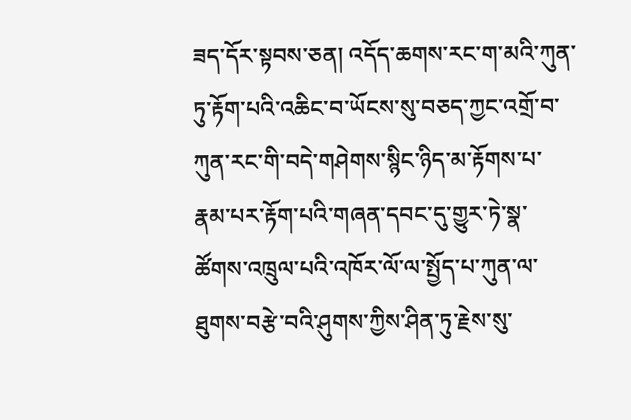ཟད་དོར་སྟབས་ཅན། འདོད་ཆགས་རང་ག་མའི་ཀུན་ཏུ་རྟོག་པའི་འཆིང་བ་ཡོངས་སུ་བཅད་ཀྱང་འགྲོ་བ་ཀུན་རང་གི་བདེ་གཤེགས་སྙིང་ཉིད་མ་རྟོགས་པ་རྣམ་པར་རྟོག་པའི་གཞན་དབང་དུ་གྱུར་ཏེ་སྣ་ཚོགས་འཁྲུལ་པའི་འཁོར་ལོ་ལ་སྤྱོད་པ་ཀུན་ལ་ཐུགས་བརྩེ་བའི་ཤུགས་ཀྱིས་ཤིན་ཏུ་རྗེས་སུ་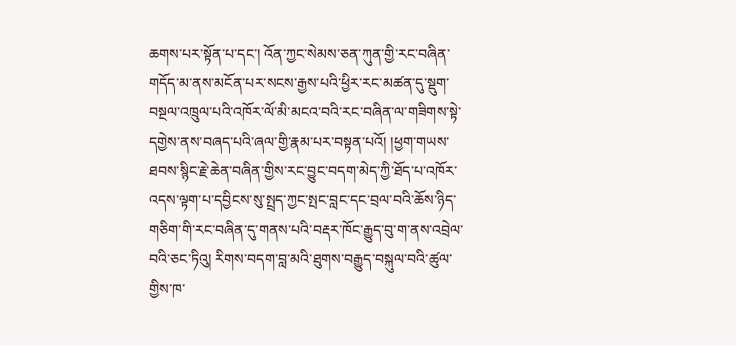ཆགས་པར་སྟོན་པ་དང་། འོན་ཀྱང་སེམས་ཅན་ཀུན་གྱི་རང་བཞིན་གདོད་མ་ནས་མངོན་པར་སངས་རྒྱས་པའི་ཕྱིར་རང་མཚན་དུ་སྡུག་བསྔལ་འཁྲུལ་པའི་འཁོར་ལོ་མི་མངའ་བའི་རང་བཞིན་ལ་གཟིགས་སྟེ་དགྱེས་ནས་བཞད་པའི་ཞལ་གྱི་རྣམ་པར་བསྟན་པའོ། །ཕྱག་གཡས་ཐབས་སྙིང་རྗེ་ཆེན་བཞིན་གྱིས་རང་བྱུང་བདག་མེད་ཀྱི་ཐོད་པ་འཁོར་འདས་ལྟག་པ་དབྱིངས་སུ་སྤྲད་ཀྱང་སྤང་བླང་དང་བྲལ་བའི་ཆོས་ཉིད་གཅིག་གི་རང་བཞིན་དུ་གནས་པའི་བརྡར་ཁོང་རྒྱུད་བུ་ག་ནས་འབྲེལ་བའི་ཅང་ཏིའུ། རིགས་བདག་བླ་མའི་ཐུགས་བརྒྱུད་བསྐུལ་བའི་ཚུལ་གྱིས་ཁ་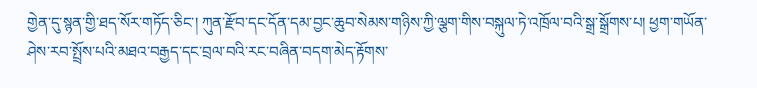གྱེན་དུ་སྙན་གྱི་ཐད་སོར་གཏོད་ཅིང་། ཀུན་རྫོབ་དང་དོན་དམ་བྱང་ཆུབ་སེམས་གཉིས་ཀྱི་ལྕག་གིས་བསྐུལ་ཏེ་འཁྲོལ་བའི་སྒྲ་སྒྲོགས་པ། ཕྱག་གཡོན་ཤེས་རབ་སྤྲོས་པའི་མཐའ་བརྒྱད་དང་བྲལ་བའི་རང་བཞིན་བདག་མེད་རྟོགས་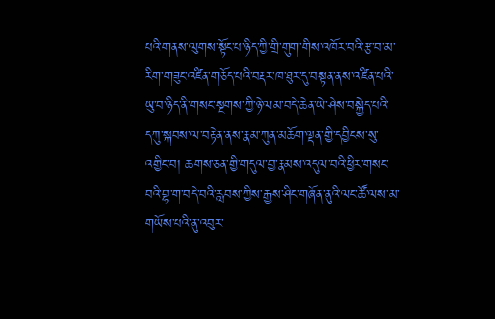པའི་གནས་ལུགས་སྟོང་པ་ཉིད་ཀྱི་གྲི་གུག་གིས་འཁོར་བའི་རྩ་བ་མ་རིག་གཟུང་འཛིན་གཅོད་པའི་བརྡར་ཁ་ཐུར་དུ་བསྟན་ནས་འཛིན་པའི་ཡུ་བ་ཉིད་ནི་གསང་སྔགས་ཀྱི་ཉེ་ལམ་བདེ་ཆེན་ཡེ་ཤེས་བསྐྱེད་པའི་དཀུ་སྐབས་ལ་བརྟེན་ནས་རྣམ་ཀུན་མཆོག་ལྡན་གྱི་དབྱིངས་སུ་འགྱིང་བ། ཆགས་ཅན་གྱི་གདུལ་བྱ་རྣམས་འདུལ་བའི་ཕྱིར་གསང་བའི་བྷ་ག་བདེ་བའི་རླབས་ཀྱིས་རྒྱས་ཤིང་གཞོན་ནུའི་ལང་ཚོ་ལས་མ་གཡོས་པའི་ནུ་འབུར་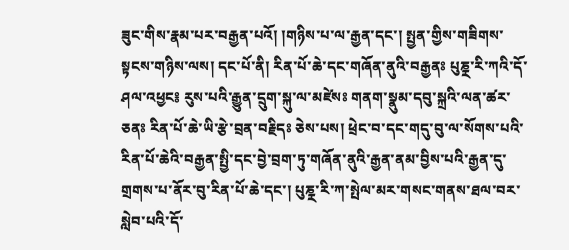ཟུང་གིས་རྣམ་པར་བརྒྱན་པའོ། །གཉིས་པ་ལ་རྒྱན་དང་། སྤྱན་གྱིས་གཟིགས་སྟངས་གཉིས་ལས། དང་པོ་ནི། རིན་པོ་ཆེ་དང་གཞོན་ནུའི་བརྒྱནཿ པུཎྼ་རི་ཀའི་དོ་ཤལ་འཕྱང༔ རུས་པའི་རྒྱུན་དྲུག་སྐུ་ལ་མཛེསཿ གནག་སྣུམ་དབུ་སྐྲའི་ལན་ཚར་ཅནཿ རིན་པོ་ཆེ་ཡི་རྩེ་བྲན་བརྗིདཿ ཅེས་པས། ཕྲེང་བ་དང་གདུ་བུ་ལ་སོགས་པའི་རིན་པོ་ཆེའི་བརྒྱན་སྤྱི་དང་བྱེ་བྲག་ཏུ་གཞོན་ནུའི་རྒྱན་ནམ་བྱིས་པའི་རྒྱན་དུ་གྲགས་པ་ནོར་བུ་རིན་པོ་ཆེ་དང་། པུཎྼ་རི་ཀ་སྤེལ་མར་གསང་གནས་ཐལ་བར་སླེབ་པའི་དོ་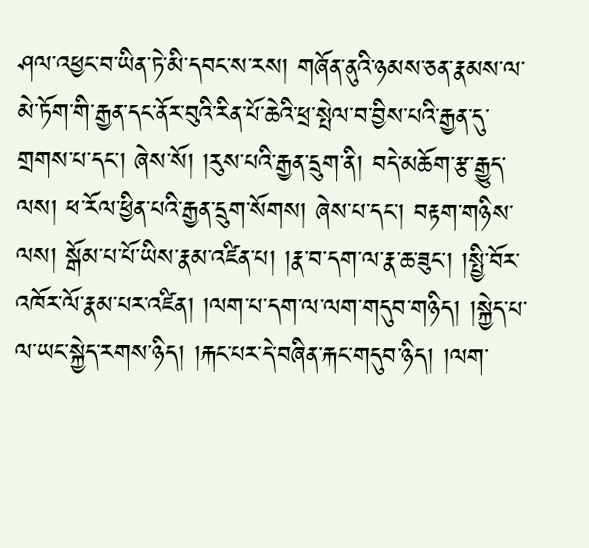ཤལ་འཕྱང་བ་ཡིན་ཏེ་མི་དབང་ས་རས། གཞོན་ནུའི་ཉམས་ཅན་རྣམས་ལ་མེ་ཏོག་གི་རྒྱན་དང་ནོར་བུའི་རིན་པོ་ཆེའི་ཕྲ་སྤེལ་བ་བྱིས་པའི་རྒྱན་དུ་གྲགས་པ་དང་། ཞེས་སོ། །རུས་པའི་རྒྱན་དྲུག་ནི། བདེ་མཆོག་རྩ་རྒྱུད་ལས། ཕ་རོལ་ཕྱིན་པའི་རྒྱན་དྲུག་སོགས། ཞེས་པ་དང་། བརྟག་གཉིས་ལས། སྒོམ་པ་པོ་ཡིས་རྣམ་འཛིན་པ། །རྣ་བ་དག་ལ་རྣ་ཆ་ཟུང་། །སྤྱི་བོར་འཁོར་ལོ་རྣམ་པར་འཛིན། །ལག་པ་དག་ལ་ལག་གདུབ་གཉིད། །སྐྱེད་པ་ལ་ཡང་སྐྱེད་རགས་ཉིད། །རྐང་པར་དེ་བཞིན་རྐང་གདུབ་ཉིད། །ལག་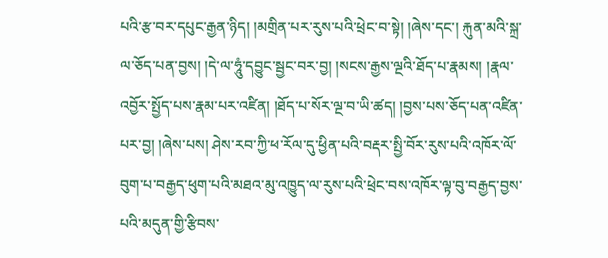པའི་རྩ་བར་དཔུང་རྒྱན་ཉིད། །མགྲིན་པར་རུས་པའི་ཕྲེང་བ་སྟེ། །ཞེས་དང་། རྐུན་མའི་སྐྲ་ལ་ཅོད་པན་བྱས། །དེ་ལ་ཧཱུཾ་དབྱུང་སྦྱང་བར་བྱ། །སངས་རྒྱས་ལྔའི་ཐོད་པ་རྣམས། །རྣལ་འབྱོར་སྤྱོད་པས་རྣམ་པར་འཛིན། །ཐོད་པ་སོར་ལྔ་བ་ཡི་ཚད། །བྱས་པས་ཅོད་པན་འཛིན་པར་བྱ། །ཞེས་པས། ཤེས་རབ་ཀྱི་ཕ་རོལ་དུ་ཕྱིན་པའི་བརྡར་སྤྱི་བོར་རུས་པའི་འཁོར་ལོ་བུག་པ་བརྒྱད་ཕུག་པའི་མཐའ་མུ་འཁྱུད་ལ་རུས་པའི་ཕྲེང་བས་འཁོར་ལྟ་བུ་བརྒྱད་བྱས་པའི་མདུན་གྱི་རྩིབས་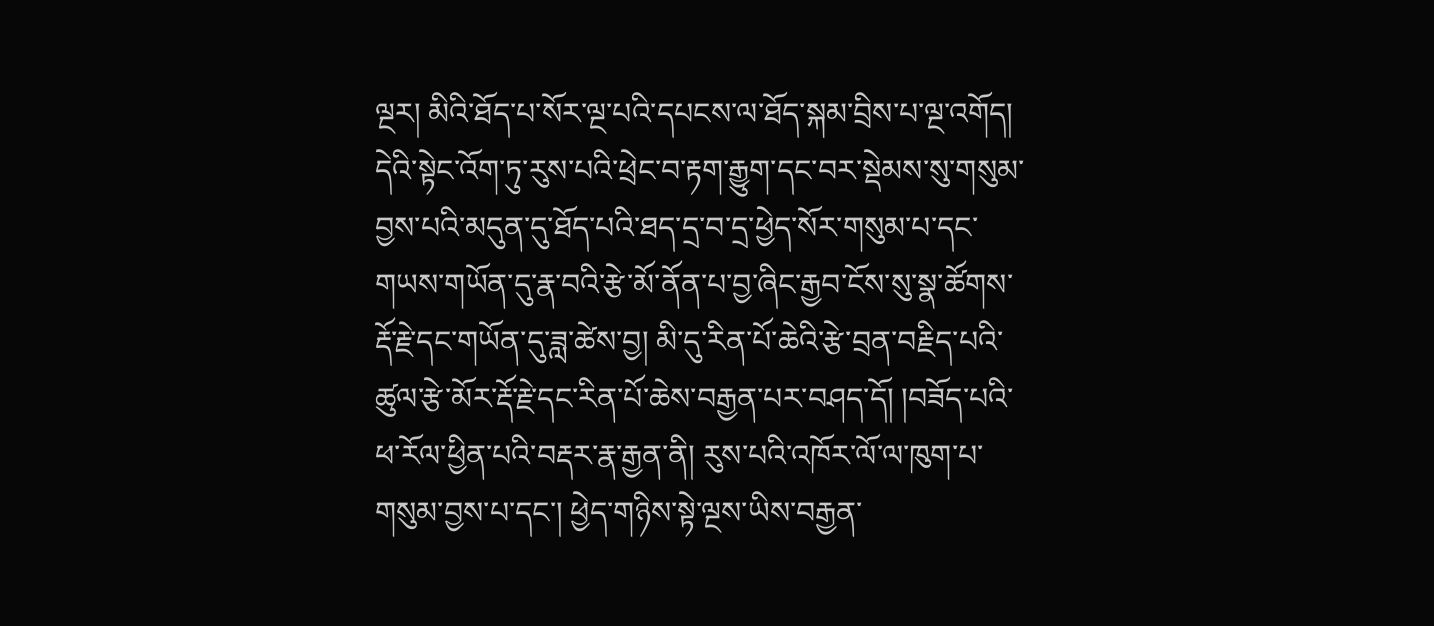ལྔར། མིའི་ཐོད་པ་སོར་ལྔ་པའི་དཔངས་ལ་ཐོད་སྐམ་བྲིས་པ་ལྔ་འགོད། དེའི་སྟེང་འོག་ཏུ་རུས་པའི་ཕྲེང་བ་རྟག་རྒྱུག་དང་བར་སྡེམས་སུ་གསུམ་བྱས་པའི་མདུན་དུ་ཐོད་པའི་ཐད་དྲ་བ་དྲ་ཕྱེད་སོར་གསུམ་པ་དང་གཡས་གཡོན་དུ་རྣ་བའི་རྩེ་མོ་ནོན་པ་བྱ་ཞིང་རྒྱབ་ངོས་སུ་སྣ་ཚོགས་རྡོ་རྗེ་དང་གཡོན་དུ་ཟླ་ཚེས་བྱ། མི་དུ་རིན་པོ་ཆེའི་རྩེ་བྲན་བརྗིད་པའི་ཚུལ་རྩེ་མོར་རྡོ་རྗེ་དང་རིན་པོ་ཆེས་བརྒྱན་པར་བཤད་དོ། །བཟོད་པའི་ཕ་རོལ་ཕྱིན་པའི་བརྡར་རྣ་རྒྱན་ནི། རུས་པའི་འཁོར་ལོ་ལ་ཁུག་པ་གསུམ་བྱས་པ་དང་། ཕྱེད་གཉིས་སྟེ་ལྔས་ཡིས་བརྒྱན་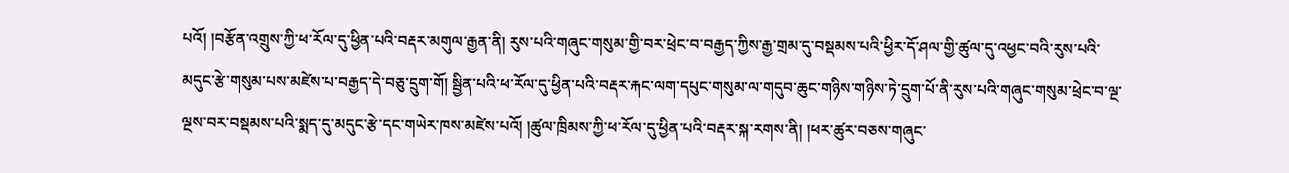པའོ། །བརྩོན་འགྲུས་ཀྱི་ཕ་རོལ་དུ་ཕྱིན་པའི་བརྡར་མགུལ་རྒྱན་ནི། རུས་པའི་གཞུང་གསུམ་གྱི་བར་ཕྲེང་བ་བརྒྱད་ཀྱིས་རྒྱ་གྲམ་དུ་བསྡམས་པའི་ཕྱིར་དོ་ཤལ་གྱི་ཚུལ་དུ་འཕྱང་བའི་རུས་པའི་མདུང་རྩེ་གསུམ་པས་མཛེས་པ་བརྒྱད་དེ་བཅུ་དྲུག་གོ། སྦྱིན་པའི་ཕ་རོལ་དུ་ཕྱིན་པའི་བརྡར་རྐང་ལག་དཔུང་གསུམ་ལ་གདུབ་ཆུང་གཉིས་གཉིས་ཏེ་དྲུག་པོ་ནི་རུས་པའི་གཞུང་གསུམ་ཕྲེང་བ་ལྔ་ལྔས་བར་བསྡམས་པའི་སྨད་དུ་མདུང་རྩེ་དང་གཡེར་ཁས་མཛེས་པའོ། །ཚུལ་ཁྲིམས་ཀྱི་ཕ་རོལ་དུ་ཕྱིན་པའི་བརྡར་སྐ་རགས་ནི། །ཕར་ཚུར་བཅས་གཞུང་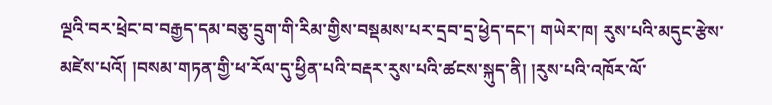ལྔའི་བར་ཕྲེང་བ་བརྒྱད་དམ་བཅུ་དྲུག་གི་རིམ་གྱིས་བསྡམས་པར་དྲབ་དྲ་ཕྱེད་དང་། གཡེར་ཁ། རུས་པའི་མདུང་རྩེས་མཛེས་པའོ། །བསམ་གཏན་གྱི་ཕ་རོལ་དུ་ཕྱིན་པའི་བརྡར་རུས་པའི་ཚངས་སྐུད་ནི། །རུས་པའི་འཁོར་ལོ་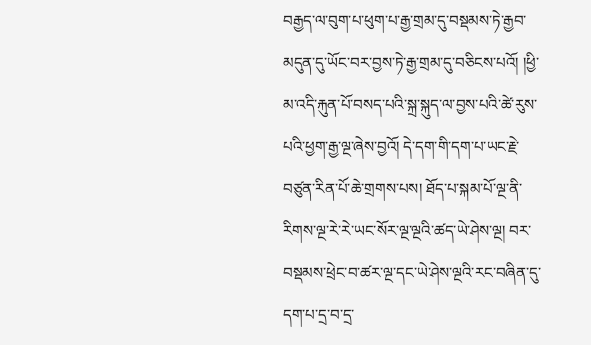བརྒྱད་ལ་བུག་པ་ཕུག་པ་རྒྱ་གྲམ་དུ་བསྡམས་ཏེ་རྒྱབ་མདུན་དུ་ཡོང་བར་བྱས་ཏེ་རྒྱ་གྲམ་དུ་བཅིངས་པའོ། །ཕྱི་མ་འདི་རྐུན་པོ་བསད་པའི་སྐྲ་སྐུད་ལ་བྱས་པའི་ཚེ་རུས་པའི་ཕྱག་རྒྱ་ལྔ་ཞེས་བྱའོ། དེ་དག་གི་དག་པ་ཡང་རྗེ་བཙུན་རིན་པོ་ཆེ་གྲགས་པས། ཐོད་པ་སྐམ་པོ་ལྔ་ནི་རིགས་ལྔ་རེ་རེ་ཡང་སོར་ལྔ་ལྔའི་ཚད་ཡེ་ཤེས་ལྔ། བར་བསྡམས་ཕྲེང་བ་ཚར་ལྔ་དང་ཡེ་ཤེས་ལྔའི་རང་བཞིན་དུ་དག་པ་དྲ་བ་དྲ་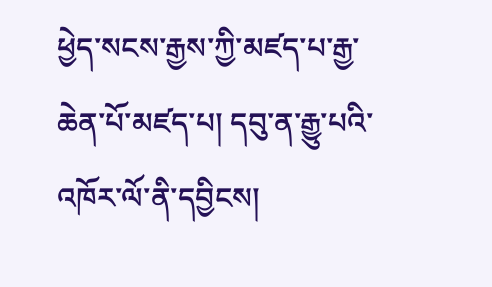ཕྱེད་སངས་རྒྱས་ཀྱི་མཛད་པ་རྒྱ་ཆེན་པོ་མཛད་པ། དབུ་ན་རྒྱུ་པའི་འཁོར་ལོ་ནི་དབྱིངས།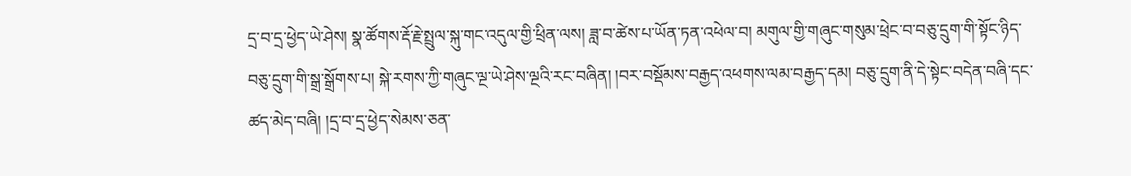དྲ་བ་དྲ་ཕྱེད་ཡེ་ཤེས། སྣ་ཚོགས་རྡོ་རྗེ་སྤྲུལ་སྐུ་གང་འདུལ་གྱི་ཕྲིན་ལས། ཟླ་བ་ཚེས་པ་ཡོན་ཏན་འཕེལ་བ། མགུལ་གྱི་གཞུང་གསུམ་ཕྲེང་བ་བཅུ་དྲུག་གི་སྟོང་ཉིད་བཅུ་དྲུག་གི་སྒྲ་སྒྲོགས་པ། སྐེ་རགས་ཀྱི་གཞུང་ལྔ་ཡེ་ཤེས་ལྔའི་རང་བཞིན། །བར་བསྡོམས་བརྒྱད་འཕགས་ལམ་བརྒྱད་དམ། བཅུ་དྲུག་ནི་དེ་སྟེང་བདེན་བཞི་དང་ཚད་མེད་བཞི། །དྲ་བ་དྲ་ཕྱེད་སེམས་ཅན་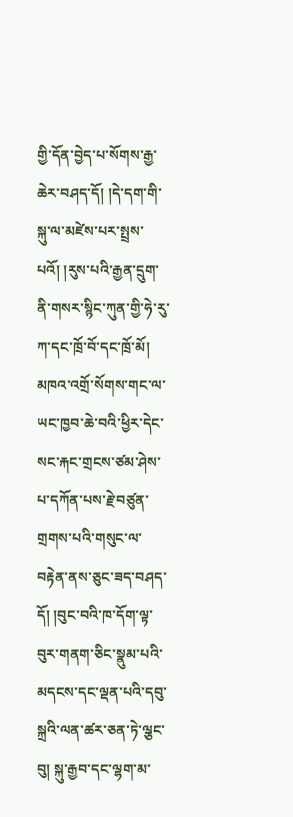གྱི་དོན་བྱེད་པ་སོགས་རྒྱ་ཆེར་བཤད་དོ། །དེ་དག་གི་སྐུ་ལ་མཛེས་པར་སྤྲས་པའོ། །རུས་པའི་རྒྱན་དྲུག་ནི་གསར་སྙིང་ཀུན་གྱི་ཧེ་རུ་ཀ་དང་ཁྲོ་བོ་དང་ཁྲོ་མོ། མཁའ་འགྲོ་སོགས་གང་ལ་ཡང་ཁྱབ་ཆེ་བའི་ཕྱིར་དེང་སང་རྐང་གྲངས་ཙམ་ཤེས་པ་དཀོན་པས་རྗེ་བཙུན་གྲགས་པའི་གསུང་ལ་བརྟེན་ནས་ཅུང་ཟད་བཤད་དོ། །བུང་བའི་ཁ་དོག་ལྟ་བུར་གནག་ཅིང་སྣུམ་པའི་མདངས་དང་ལྡན་པའི་དབུ་སྐྲའི་ལན་ཚར་ཅན་ཏེ་ལྕང་བུ། སྐུ་རྒྱབ་དང་ལྷག་མ་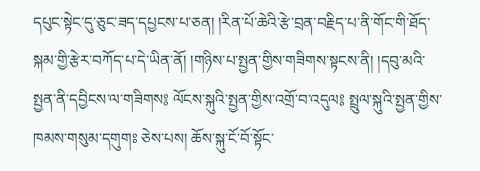དཔུང་སྟེང་དུ་ཅུང་ཟད་དཔྱངས་པ་ཅན། །རིན་པོ་ཆེའི་རྩེ་བྲན་བརྗིད་པ་ནི་གོང་གི་ཐོད་སྐམ་གྱི་རྩེར་བཀོད་པ་དེ་ཡིན་ནོ། །གཉིས་པ་སྤྱན་གྱིས་གཟིགས་སྟངས་ནི། །དབུ་མའི་སྤྱན་ནི་དབྱིངས་ལ་གཟིགས༔ ལོངས་སྐུའི་སྤྱན་གྱིས་འགྲོ་བ་འདུལ༔ སྤྲུལ་སྐུའི་སྤྱན་གྱིས་ཁམས་གསུམ་དགུགཿ ཅེས་པས། ཆོས་སྐུ་ངོ་བོ་སྟོང་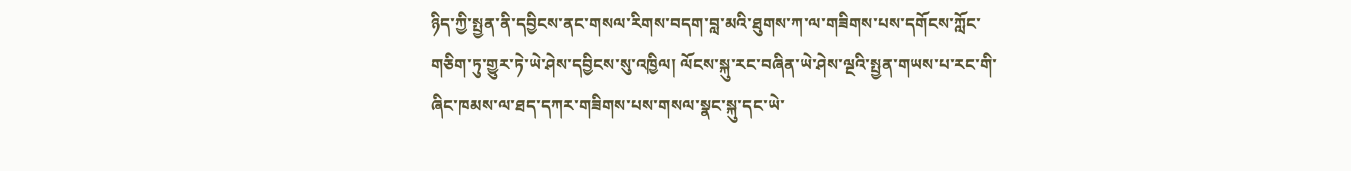ཉིད་ཀྱི་སྤྱན་ནི་དབྱིངས་ནང་གསལ་རིགས་བདག་བླ་མའི་ཐུགས་ཀ་ལ་གཟིགས་པས་དགོངས་ཀློང་གཅིག་ཏུ་གྱུར་ཏེ་ཡེ་ཤེས་དབྱིངས་སུ་འཁྱིལ། ལོངས་སྐུ་རང་བཞིན་ཡེ་ཤེས་ལྔའི་སྤྱན་གཡས་པ་རང་གི་ཞིང་ཁམས་ལ་ཐད་དཀར་གཟིགས་པས་གསལ་སྣང་སྐུ་དང་ཡེ་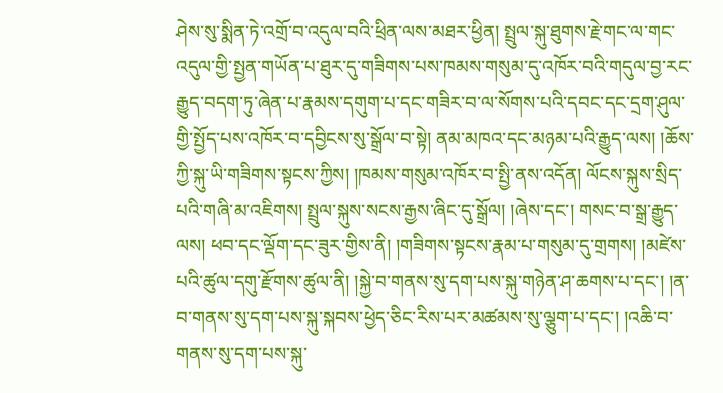ཤེས་སུ་སྨིན་ཏེ་འགྲོ་བ་འདུལ་བའི་ཕྲིན་ལས་མཐར་ཕྱིན། སྤྲུལ་སྐུ་ཐུགས་རྗེ་གང་ལ་གང་འདུལ་གྱི་སྤྱན་གཡོན་པ་ཐུར་དུ་གཟིགས་པས་ཁམས་གསུམ་དུ་འཁོར་བའི་གདུལ་བྱ་རང་རྒྱུད་བདག་ཏུ་ཞེན་པ་རྣམས་དགུག་པ་དང་གཟིར་བ་ལ་སོགས་པའི་དབང་དང་དྲག་ཤུལ་གྱི་སྤྱོད་པས་འཁོར་བ་དབྱིངས་སུ་སྒྲོལ་བ་སྟེ། ནམ་མཁའ་དང་མཉམ་པའི་རྒྱུད་ལས། །ཆོས་ཀྱི་སྐུ་ཡི་གཟིགས་སྟངས་ཀྱིས། །ཁམས་གསུམ་འཁོར་བ་སྤྱི་ནས་འདོན། ལོངས་སྐུས་སྲིད་པའི་གཞི་མ་འཇིགས། སྤྲུལ་སྐུས་སངས་རྒྱས་ཞིང་དུ་སྒྲོལ། །ཞེས་དང་། གསང་བ་སྒྲ་རྒྱུད་ལས། ཕབ་དང་ལྡོག་དང་ཟུར་གྱིས་ནི། །གཟིགས་སྟངས་རྣམ་པ་གསུམ་དུ་གྲགས། །མཛེས་པའི་ཚུལ་དགུ་རྫོགས་ཚུལ་ནི། །སྐྱེ་བ་གནས་སུ་དག་པས་སྐུ་གཉེན་ཤ་ཆགས་པ་དང་། །ན་བ་གནས་སུ་དག་པས་སྐུ་སྐབས་ཕྱེད་ཅིང་རིས་པར་མཚམས་སུ་ལྕུག་པ་དང་། །འཆི་བ་གནས་སུ་དག་པས་སྐུ་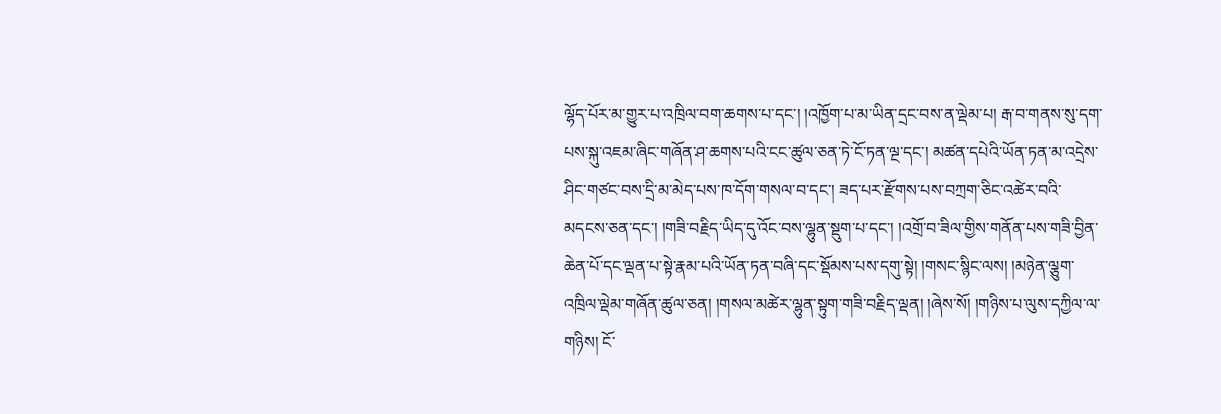ལྷོད་པོར་མ་གྱུར་པ་འཁྲིལ་བག་ཆགས་པ་དང་། །འཁྱོག་པ་མ་ཡིན་དྲང་བས་ན་ལྡེམ་པ། རྒ་བ་གནས་སུ་དག་པས་སྐུ་འཇམ་ཞིང་གཞོན་ཤ་ཆགས་པའི་ངང་ཚུལ་ཅན་ཏེ་ངོ་ཏན་ལྔ་དང་། མཚན་དཔེའི་ཡོན་ཏན་མ་འདྲེས་ཤིང་གཙང་བས་དྲི་མ་མེད་པས་ཁ་དོག་གསལ་བ་དང་། ཟད་པར་རྫོགས་པས་བཀྲག་ཅིང་འཚེར་བའི་མདངས་ཅན་དང་། །གཟི་བརྗིད་ཡིད་དུ་འོང་བས་ལྷུན་སྡུག་པ་དང་། །འགྲོ་བ་ཟིལ་གྱིས་གནོན་པས་གཟི་བྱིན་ཆེན་པོ་དང་ལྡན་པ་སྟེ་རྣམ་པའི་ཡོན་ཏན་བཞི་དང་སྡོམས་པས་དགུ་སྟེ། །གསང་སྙིང་ལས། །མཉེན་ལྕུག་འཁྲིལ་ལྡེམ་གཞོན་ཚུལ་ཅན། །གསལ་མཚེར་ལྷུན་སྟུག་གཟི་བརྗིད་ལྡན། །ཞེས་སོ། །གཉིས་པ་ལུས་དཀྱིལ་ལ་གཉིས། ངོ་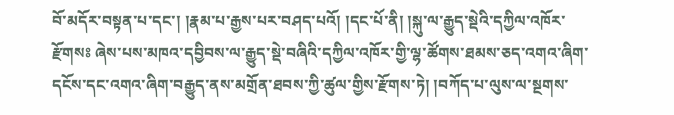བོ་མདོར་བསྟན་པ་དང་། །རྣམ་པ་རྒྱས་པར་བཤད་པའོ། །དང་པོ་ནི། །སྐུ་ལ་རྒྱུད་སྡེའི་དཀྱིལ་འཁོར་རྫོགསཿ ཞེས་པས་མཁའ་དབྱིབས་ལ་རྒྱུད་སྡེ་བཞིའི་དཀྱིལ་འཁོར་གྱི་ལྷ་ཚོགས་ཐམས་ཅད་འགའ་ཞིག་དངོས་དང་འགའ་ཞིག་བརྒྱུད་ནས་མགྲོན་ཐབས་ཀྱི་ཚུལ་གྱིས་རྫོགས་ཏེ། །བཀོད་པ་ལུས་ལ་སྔགས་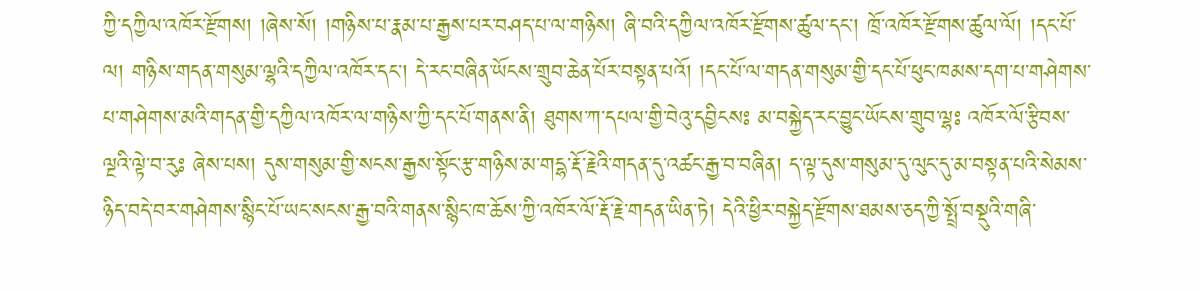ཀྱི་དཀྱིལ་འཁོར་རྫོགས། །ཞེས་སོ། །གཉིས་པ་རྣམ་པ་རྒྱས་པར་བཤད་པ་ལ་གཉིས། ཞི་བའི་དཀྱིལ་འཁོར་རྫོགས་ཚུལ་དང་། ཁྲོ་འཁོར་རྫོགས་ཚུལ་ལོ། །དང་པོ་ལ། གཉིས་གདན་གསུམ་ལྷའི་དཀྱིལ་འཁོར་དང་། དེ་རང་བཞིན་ཡོངས་གྲུབ་ཆེན་པོར་བསྟན་པའོ། །དང་པོ་ལ་གདན་གསུམ་གྱི་དང་པོ་ཕུང་ཁམས་དག་པ་གཤེགས་པ་གཤེགས་མའི་གདན་གྱི་དཀྱིལ་འཁོར་ལ་གཉིས་ཀྱི་དང་པོ་གནས་ནི། ཐུགས་ཀ་དཔལ་གྱི་བེའུ་དབྱིངསཿ མ་བསྐྱེད་རང་བྱུང་ཡོངས་གྲུབ་ལྷཿ འཁོར་ལོ་རྩིབས་ལྔའི་ལྟེ་བ་རུཿ ཞེས་པས། དུས་གསུམ་གྱི་སངས་རྒྱས་སྟོང་རྩ་གཉིས་མ་གདྷ་རྡོ་རྗེའི་གདན་དུ་འཚང་རྒྱ་བ་བཞིན། ད་ལྟ་དུས་གསུམ་དུ་ལུང་དུ་མ་བསྟན་པའི་སེམས་ཉིད་བདེ་བར་གཤེགས་སྙིང་པོ་ཡང་སངས་རྒྱ་བའི་གནས་སྙིང་ཁ་ཆོས་ཀྱི་འཁོར་ལོ་རྡོ་རྗེ་གདན་ཡིན་ཏེ། དེའི་ཕྱིར་བསྐྱེད་རྫོགས་ཐམས་ཅད་ཀྱི་སྤྲོ་བསྡུའི་གཞི་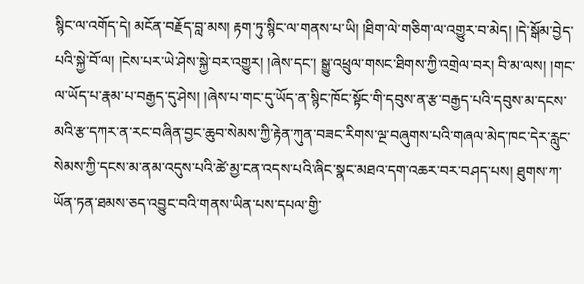སྙིང་ལ་འགོད་དེ། མངོན་བརྗོད་བླ་མས། རྟག་ཏུ་སྙིང་ལ་གནས་པ་ཡི། །ཐིག་ལེ་གཅིག་ལ་འགྱུར་བ་མེད། །དེ་སྒོམ་བྱེད་པའི་སྐྱེ་བོ་ལ། །ངེས་པར་ཡེ་ཤེས་སྐྱེ་བར་འགྱུར། །ཞེས་དང་། སྒྱུ་འཕྲུལ་གསང་ཐིགས་ཀྱི་འགྲེལ་བར། བི་མ་ལས། །གང་ལ་ཡོད་པ་རྣམ་པ་བརྒྱད་དུ་ཤེས། །ཞེས་པ་གང་དུ་ཡོད་ན་སྙིང་ཁོང་སྟོང་གི་དབུས་ན་རྩ་བརྒྱད་པའི་དབུས་མ་དངས་མའི་རྩ་དཀར་ན་རང་བཞིན་བྱང་ཆུབ་སེམས་ཀྱི་རྟེན་ཀུན་བཟང་རིགས་ལྔ་བཞུགས་པའི་གཞལ་མེད་ཁང་དེར་རླུང་སེམས་ཀྱི་དངས་མ་ནམ་འདུས་པའི་ཚེ་མྱ་ངན་འདས་པའི་ཞིང་སྣང་མཐའ་དག་འཆར་བར་བཤད་པས། ཐུགས་ཀ་ཡོན་ཏན་ཐམས་ཅད་འབྱུང་བའི་གནས་ཡིན་པས་དཔལ་གྱི་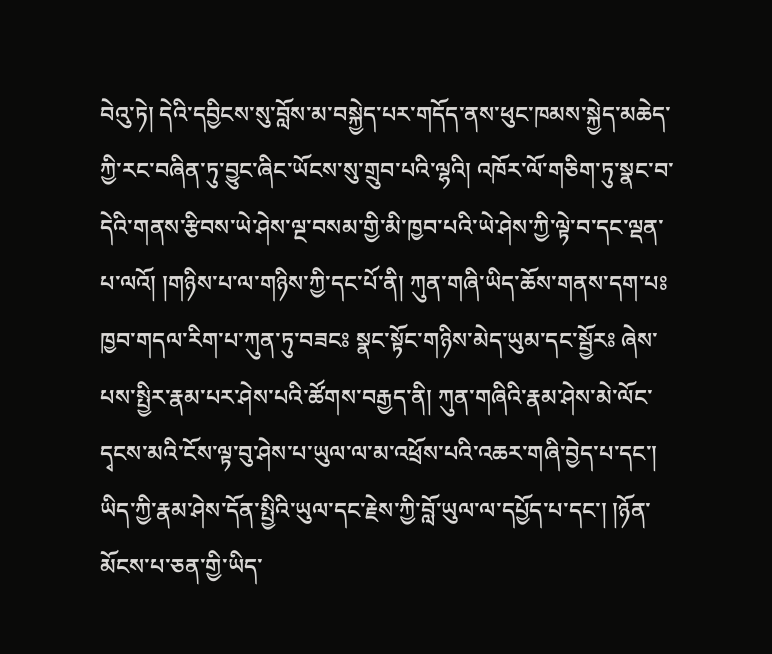བེའུ་ཏེ། དེའི་དབྱིངས་སུ་བློས་མ་བསྐྱེད་པར་གདོད་ནས་ཕུང་ཁམས་སྐྱེད་མཆེད་ཀྱི་རང་བཞིན་ཏུ་བྱུང་ཞིང་ཡོངས་སུ་གྲུབ་པའི་ལྷའི། འཁོར་ལོ་གཅིག་ཏུ་སྣང་བ་དེའི་གནས་རྩིབས་ཡེ་ཤེས་ལྔ་བསམ་གྱི་མི་ཁྱབ་པའི་ཡེ་ཤེས་ཀྱི་ལྟེ་བ་དང་ལྡན་པ་ལའོ། །གཉིས་པ་ལ་གཉིས་ཀྱི་དང་པོ་ནི། ཀུན་གཞི་ཡིད་ཆོས་གནས་དག་པཿ ཁྱབ་གདལ་རིག་པ་ཀུན་ཏུ་བཟངཿ སྣང་སྟོང་གཉིས་མེད་ཡུམ་དང་སྦྱོརཿ ཞེས་པས་སྤྱིར་རྣམ་པར་ཤེས་པའི་ཚོགས་བརྒྱད་ནི། ཀུན་གཞིའི་རྣམ་ཤེས་མེ་ལོང་དྭངས་མའི་ངོས་ལྟ་བུ་ཤེས་པ་ཡུལ་ལ་མ་འཕྲོས་པའི་འཆར་གཞི་བྱེད་པ་དང་། ཡིད་ཀྱི་རྣམ་ཤེས་དོན་སྤྱིའི་ཡུལ་དང་རྗེས་ཀྱི་བློ་ཡུལ་ལ་དཔྱོད་པ་དང་། །ཉོན་མོངས་པ་ཅན་གྱི་ཡིད་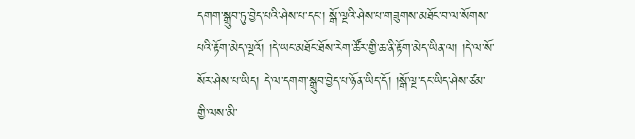དགག་སྒྲུབ་ཏུ་བྱེད་པའི་ཤེས་པ་དང་། སྒོ་ལྔའི་ཤེས་པ་གཟུགས་མཐོང་བ་ལ་སོགས་པའི་རྟོག་མེད་ལྔའོ། །དེ་ཡང་མཐོང་ཐོས་རེག་ཚོར་གྱི་ཆ་ནི་རྟོག་མེད་ཡིན་ལ། །དེ་ལ་སོ་སོར་ཤེས་པ་ཡིད། དེ་ལ་དགག་སྒྲུབ་བྱེད་པ་ཉོན་ཡིད་དོ། །སྒོ་ལྔ་དང་ཡིད་ཤེས་ཙམ་གྱི་ལས་མི་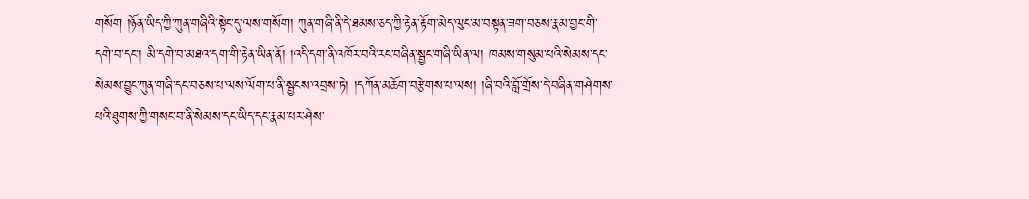གསོག །ཉོན་ཡིད་ཀྱི་ཀུན་གཞིའི་སྟེང་དུ་ལས་གསོག། ཀུན་གཞི་ནི་དེ་ཐམས་ཅད་ཀྱི་རྟེན་རྟོག་མེད་ལུང་མ་བསྟན་ཟག་བཅས་རྣམ་བྱང་གི་དགེ་བ་དང་། མི་དགེ་བ་མཐའ་དག་གི་རྟེན་ཡིན་ནོ། །འདི་དག་ནི་འཁོར་བའི་རང་བཞིན་སྦྱང་གཞི་ཡིན་ལ། ཁམས་གསུམ་པའི་སེམས་དང་སེམས་བྱུང་ཀུན་གཞི་དང་བཅས་པ་ལས་ལོག་པ་ནི་སྦྱངས་འབྲས་ཏེ། །དཀོན་མཆོག་བརྩེགས་པ་ལས། །ཞི་བའི་བློ་གྲོས་དེ་བཞིན་གཤེགས་པའི་ཐུགས་ཀྱི་གསང་བ་ནི་སེམས་དང་ཡིད་དང་རྣམ་པར་ཤེས་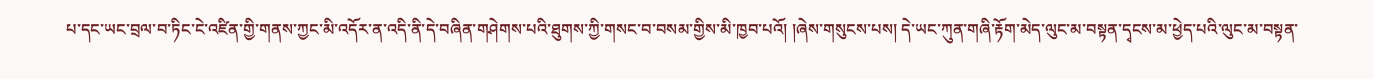པ་དང་ཡང་བྲལ་བ་ཏིང་ངེ་འཛིན་གྱི་གནས་ཀྱང་མི་འདོར་ན་འདི་ནི་དེ་བཞིན་གཤེགས་པའི་ཐུགས་ཀྱི་གསང་བ་བསམ་གྱིས་མི་ཁྱབ་པའོ། །ཞེས་གསུངས་པས། དེ་ཡང་ཀུན་གཞི་རྟོག་མེད་ལུང་མ་བསྟན་དྭངས་མ་ཕྱེད་པའི་ལུང་མ་བསྟན་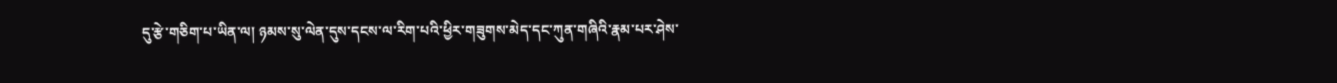དུ་རྩེ་གཅིག་པ་ཡིན་ལ། ཉམས་སུ་ལེན་དུས་དངས་ལ་རིག་པའི་ཕྱིར་གཟུགས་མེད་དང་ཀུན་གཞིའི་རྣམ་པར་ཤེས་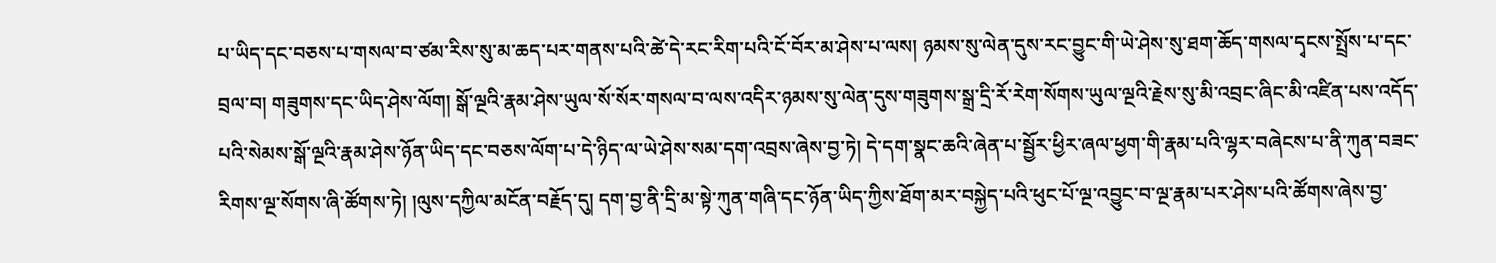པ་ཡིད་དང་བཅས་པ་གསལ་བ་ཙམ་རིས་སུ་མ་ཆད་པར་གནས་པའི་ཚེ་དེ་རང་རིག་པའི་ངོ་བོར་མ་ཤེས་པ་ལས། ཉམས་སུ་ལེན་དུས་རང་བྱུང་གི་ཡེ་ཤེས་སུ་ཐག་ཆོད་གསལ་དྭངས་སྤྲོས་པ་དང་བྲལ་བ། གཟུགས་དང་ཡིད་ཤེས་ལོག། སྒོ་ལྔའི་རྣམ་ཤེས་ཡུལ་སོ་སོར་གསལ་བ་ལས་འདིར་ཉམས་སུ་ལེན་དུས་གཟུགས་སྒྲ་དྲི་རོ་རེག་སོགས་ཡུལ་ལྔའི་རྗེས་སུ་མི་འབྲང་ཞིང་མི་འཛིན་པས་འདོད་པའི་སེམས་སྒོ་ལྔའི་རྣམ་ཤེས་ཉོན་ཡིད་དང་བཅས་ལོག་པ་དེ་ཉིད་ལ་ཡེ་ཤེས་སམ་དག་འབྲས་ཞེས་བྱ་ཏེ། དེ་དག་སྣང་ཆའི་ཞེན་པ་སྦྱོར་ཕྱིར་ཞལ་ཕྱག་གི་རྣམ་པའི་ལྷར་བཞེངས་པ་ནི་ཀུན་བཟང་རིགས་ལྔ་སོགས་ཞི་ཚོགས་ཏེ། །ལུས་དཀྱིལ་མངོན་བརྗོད་དུ། དག་བྱ་ནི་དྲི་མ་སྟེ་ཀུན་གཞི་དང་ཉོན་ཡིད་ཀྱིས་ཐོག་མར་བསྐྱེད་པའི་ཕུང་པོ་ལྔ་འབྱུང་བ་ལྔ་རྣམ་པར་ཤེས་པའི་ཚོགས་ཞེས་བྱ་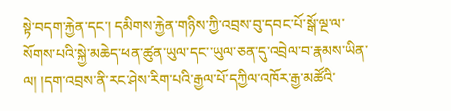སྟེ་བདག་རྐྱེན་དང་། དམིགས་རྐྱེན་གཉིས་ཀྱི་འབྲས་བུ་དབང་པོ་སྒོ་ལྔ་ལ་སོགས་པའི་སྐྱེ་མཆེད་ཕན་ཚུན་ཡུལ་དང་་ཡུལ་ཅན་དུ་འབྲེལ་བ་རྣམས་ཡིན་ལ། །དག་འབྲས་ནི་རང་ཤེས་རིག་པའི་རྒྱལ་པོ་དཀྱིལ་འཁོར་རྒྱ་མཚོའི་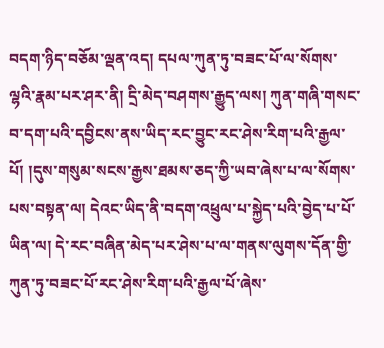བདག་ཉིད་བཅོམ་ལྡན་འད། དཔལ་ཀུན་ཏུ་བཟང་པོ་ལ་སོགས་ལྷའི་རྣམ་པར་ཤར་ནི། དྲི་མེད་བཤགས་རྒྱུད་ལས། ཀུན་གཞི་གསང་བ་དག་པའི་དབྱིངས་ནས་ཡིད་རང་བྱུང་རང་ཤེས་རིག་པའི་རྒྱལ་པོ། །དུས་གསུམ་སངས་རྒྱས་ཐམས་ཅད་ཀྱི་ཡབ་ཞེས་པ་ལ་སོགས་པས་བསྟན་ལ། དེའང་ཡིད་ནི་བདག་འཕྲུལ་པ་སྐྱེད་པའི་བྱེད་པ་པོ་ཡིན་ལ། དེ་རང་བཞིན་མེད་པར་ཤེས་པ་ལ་གནས་ལུགས་དོན་གྱི་ཀུན་ཏུ་བཟང་པོ་རང་ཤེས་རིག་པའི་རྒྱལ་པོ་ཞེས་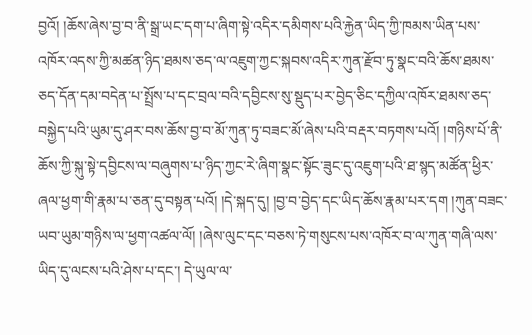བྱའོ། །ཆོས་ཞེས་བྱ་བ་ནི་སྒྲ་ཡང་དག་པ་ཞིག་སྟེ་འདིར་དམིགས་པའི་རྐྱེན་ཡིད་ཀྱི་ཁམས་ཡིན་པས་འཁོར་འདས་ཀྱི་མཚན་ཉིད་ཐམས་ཅད་ལ་འཇུག་ཀྱང་སྐབས་འདིར་ཀུན་རྫོབ་ཏུ་སྣང་བའི་ཆོས་ཐམས་ཅད་དོན་དམ་བདེན་པ་སྤྲོས་པ་དང་བྲལ་བའི་དབྱིངས་སུ་སྡུད་པར་བྱེད་ཅིང་དཀྱིལ་འཁོར་ཐམས་ཅད་བསྐྱེད་པའི་ཡུམ་དུ་ཤར་བས་ཆོས་བྱ་བ་མོ་ཀུན་ཏུ་བཟང་མོ་ཞེས་པའི་བརྡར་བཏགས་པའོ། །གཉིས་པོ་ནི་ཆོས་ཀྱི་སྐུ་སྟེ་དབྱིངས་ལ་བཞུགས་པ་ཉིད་ཀྱང་རེ་ཞིག་སྣང་སྟོང་ཟུང་དུ་འཇུག་པའི་ཐ་སྙད་མཚོན་ཕྱིར་ཞལ་ཕྱག་གི་རྣམ་པ་ཅན་དུ་བསྟན་པའོ། །དེ་སྐད་དུ། །བྱ་བ་བྱེད་དང་ཡིད་ཆོས་རྣམ་པར་དག །ཀུན་བཟང་ཡབ་ཡུམ་གཉིས་ལ་ཕྱག་འཚལ་ལོ། །ཞེས་ལུང་དང་བཅས་ཏེ་གསུངས་པས་འཁོར་བ་ལ་ཀུན་གཞི་ལས་ཡིད་དུ་ལངས་པའི་ཤེས་པ་དང་། དེ་ཡུལ་ལ་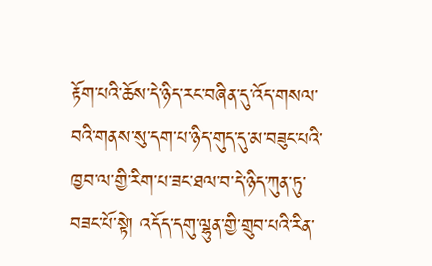རྟོག་པའི་ཆོས་དེ་ཉིད་རང་བཞིན་དུ་འོད་གསལ་བའི་གནས་སུ་དག་པ་ཉིད་གུད་དུ་མ་བཟུང་པའི་ཁྱབ་ལ་གྱི་རིག་པ་ཟང་ཐལ་བ་དེ་ཉིད་ཀུན་ཏུ་བཟང་པོ་སྟེ། འདོད་དགུ་ལྷུན་གྱི་གྲུབ་པའི་རིན་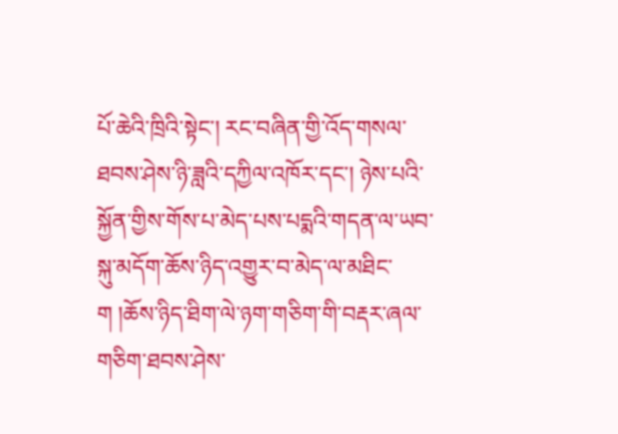པོ་ཆེའི་ཁྲིའི་སྟེང་། རང་བཞིན་གྱི་འོད་གསལ་ཐབས་ཤེས་ཉི་ཟླའི་དཀྱིལ་འཁོར་དང་། ཉེས་པའི་སྐྱོན་གྱིས་གོས་པ་མེད་པས་པདྨའི་གདན་ལ་ཡབ་སྐུ་མདོག་ཆོས་ཉིད་འགྱུར་བ་མེད་ལ་མཐིང་ག །ཆོས་ཉིད་ཐིག་ལེ་ཉག་གཅིག་གི་བརྡར་ཞལ་གཅིག་ཐབས་ཤེས་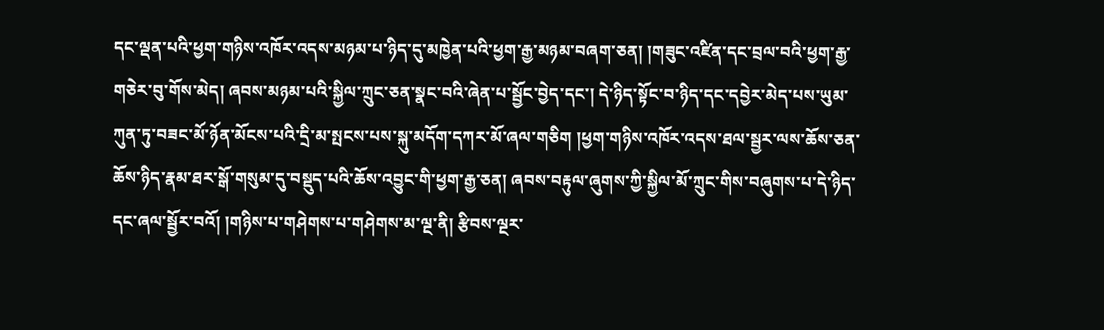དང་ལྡན་པའི་ཕྱག་གཉིས་འཁོར་འདས་མཉམ་པ་ཉིད་དུ་མཁྱེན་པའི་ཕྱག་རྒྱ་མཉམ་བཞག་ཅན། །གཟུང་འཛིན་དང་བྲལ་བའི་ཕྱག་རྒྱ་གཅེར་བུ་གོས་མེད། ཞབས་མཉམ་པའི་སྐྱིལ་ཀྲུང་ཅན་སྣང་བའི་ཞེན་པ་སྦྱོང་བྱེད་དང་། དེ་ཉིད་སྟོང་བ་ཉིད་དང་དབྱེར་མེད་པས་ཡུམ་ཀུན་ཏུ་བཟང་མོ་ཉོན་མོངས་པའི་དྲི་མ་སྤངས་པས་སྐུ་མདོག་དཀར་མོ་ཞལ་གཅིག །ཕྱག་གཉིས་འཁོར་འདས་ཐལ་སྦྱར་ལས་ཆོས་ཅན་ཆོས་ཉིད་རྣམ་ཐར་སྒོ་གསུམ་དུ་བསྡུད་པའི་ཆོས་འབྱུང་གི་ཕྱག་རྒྱ་ཅན། ཞབས་བརྟུལ་ཞུགས་ཀྱི་སྐྱིལ་མོ་ཀྲུང་གིས་བཞུགས་པ་དེ་ཉིད་དང་ཞལ་སྦྱོར་བའོ། །གཉིས་པ་གཤེགས་པ་གཤེགས་མ་ལྔ་ནི། རྩིབས་ལྔར་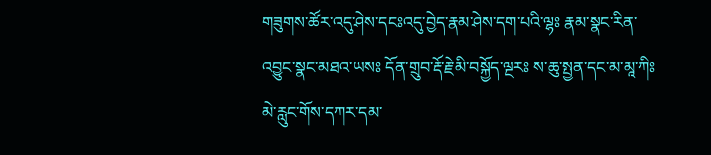གཟུགས་ཚོར་འདུ་ཤེས་དངཿའདུ་བྱེད་རྣམ་ཤེས་དག་པའི་ལྷཿ རྣམ་སྣང་རིན་འབྱུང་སྣང་མཐའ་ཡསཿ དོན་གྲུབ་རྡོ་རྗེ་མི་བསྐྱོད་ལྔརཿ ས་ཆུ་སྤྱན་དང་མ་མཱ་ཀིཿ མེ་རླུང་གོས་དཀར་དམ་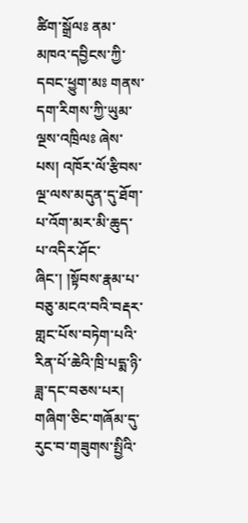ཚིག་སྒྲོལཿ ནམ་མཁའ་དབྱིངས་ཀྱི་དབང་ཕྱུག་མཿ གནས་དག་རིགས་ཀྱི་ཡུམ་ལྔས་འཁྲིལཿ ཞེས་པས། འཁོར་ལོ་རྩིབས་ལྔ་ལས་མདུན་དུ་ཐོག་པ་འོག་མར་མི་ཆུད་པ་འདིར་ཤོང་ཞིང་། །སྟོབས་རྣམ་པ་བཅུ་མངའ་བའི་བརྡར་གླང་པོས་བཏེག་པའི་རིན་པོ་ཆེའི་ཁྲི་པདྨ་ཉི་ཟླ་དང་བཅས་པར། གཞིག་ཅིང་གཞོམ་དུ་རུང་བ་གཟུགས་སྤྱིའི་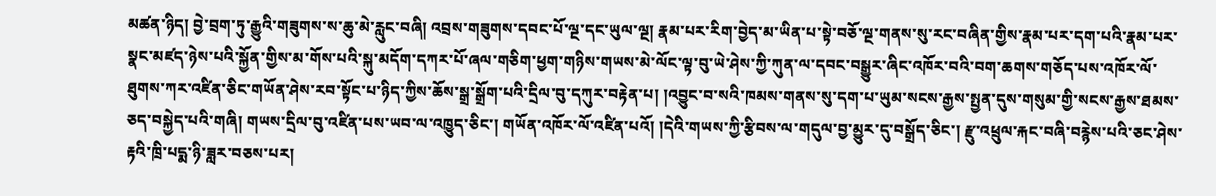མཚན་ཉིད། བྱེ་བྲག་ཏུ་རྒྱུའི་གཟུགས་ས་ཆུ་མེ་རླུང་བཞི། འབྲས་གཟུགས་དབང་པོ་ལྔ་དང་ཡུལ་ལྔ། རྣམ་པར་རིག་བྱེད་མ་ཡིན་པ་སྟེ་བཅོ་ལྔ་གནས་སུ་རང་བཞིན་གྱིས་རྣམ་པར་དག་པའི་རྣམ་པར་སྣང་མཛད་ཉེས་པའི་སྐྱོན་གྱིས་མ་གོས་པའི་སྐུ་མདོག་དཀར་པོ་ཞལ་གཅིག་ཕྱག་གཉིས་གཡས་མེ་ལོང་ལྟ་བུ་ཡེ་ཤེས་ཀྱི་ཀུན་ལ་དབང་བསྒྱུར་ཞིང་འཁོར་བའི་བག་ཆགས་གཅོད་པས་འཁོར་ལོ་ཐུགས་ཀར་འཛིན་ཅིང་གཡོན་ཤེས་རབ་སྟོང་པ་ཉིད་ཀྱིས་ཆོས་སྒྲ་སྒྲོག་པའི་དྲིལ་བུ་དཀུར་བརྟེན་པ། །འབྱུང་བ་སའི་ཁམས་གནས་སུ་དག་པ་ཡུམ་སངས་རྒྱས་སྤྱན་དུས་གསུམ་གྱི་སངས་རྒྱས་ཐམས་ཅད་བསྐྱེད་པའི་གཞི། གཡས་དྲིལ་བུ་འཛིན་པས་ཡབ་ལ་འཁྱུད་ཅིང་། གཡོན་འཁོར་ལོ་འཛིན་པའོ། །དེའི་གཡས་ཀྱི་རྩིབས་ལ་གདུལ་བྱ་མྱུར་དུ་བསྒྲོད་ཅིང་། རྫུ་འཕྲུལ་རྐང་བཞི་བརྙེས་པའི་ཅང་ཤེས་རྟའི་ཁྲི་པདྨ་ཉི་ཟླར་བཅས་པར།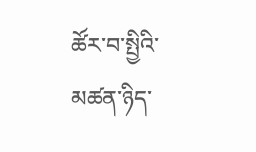ཚོར་བ་སྤྱིའི་མཚན་ཉིད་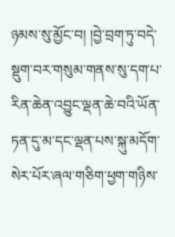ཉམས་སུ་མྱོང་བ། །བྱེ་བྲག་ཏུ་བདེ་སྡུག་བར་གསུམ་གནས་སུ་དག་པ་རིན་ཆེན་འབྱུང་ལྡན་ཆེ་བའི་ཡོན་ཏན་དུ་མ་དང་ལྡན་པས་སྐུ་མདོག་སེར་པོར་ཞལ་གཅིག་ཕྱག་གཉིས་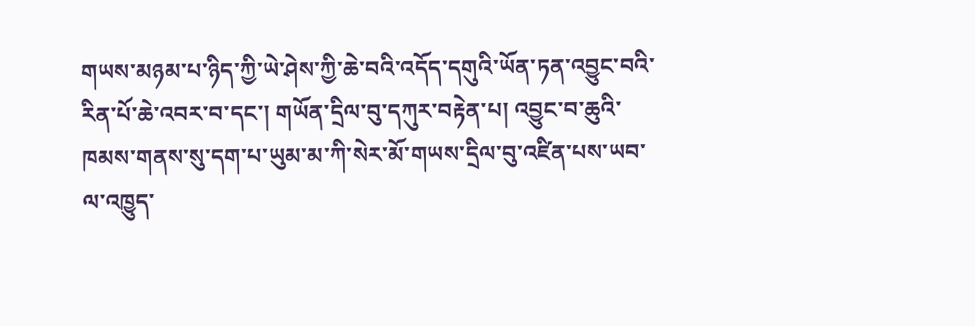གཡས་མཉམ་པ་ཉིད་ཀྱི་ཡེ་ཤེས་ཀྱི་ཆེ་བའི་འདོད་དགུའི་ཡོན་ཏན་འབྱུང་བའི་རིན་པོ་ཆེ་འབར་བ་དང་། གཡོན་དྲིལ་བུ་དཀུར་བརྟེན་པ། འབྱུང་བ་ཆུའི་ཁམས་གནས་སུ་དག་པ་ཡུམ་མ་ཀི་སེར་མོ་གཡས་དྲིལ་བུ་འཛིན་པས་ཡབ་ལ་འཁྱུད་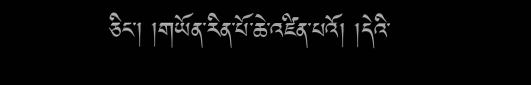ཅིང་། །གཡོན་རིན་པོ་ཆེ་འཛིན་པའོ། །དེའི་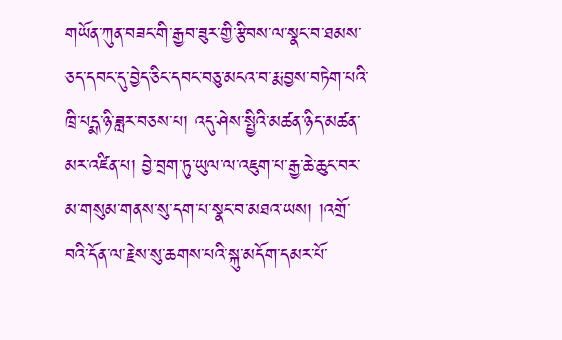གཡོན་ཀུན་བཟང་གི་རྒྱབ་ཟུར་གྱི་རྩིབས་ལ་སྣང་བ་ཐམས་ཅད་དབང་དུ་བྱེད་ཅིང་དབང་བཅུ་མངའ་བ་རྨ་བྱས་བཏེག་པའི་ཁྲི་པདྨ་ཉི་ཟླར་བཅས་པ། འདུ་ཤེས་སྤྱིའི་མཚན་ཉིད་མཚན་མར་འཛིན་པ། བྱེ་བྲག་ཏུ་ཡུལ་ལ་འཇུག་པ་རྒྱ་ཆེ་ཆུང་བར་མ་གསུམ་གནས་སུ་དག་པ་སྣང་བ་མཐའ་ཡས། །འགྲོ་བའི་དོན་ལ་རྗེས་སུ་ཆགས་པའི་སྐུ་མདོག་དམར་པོ་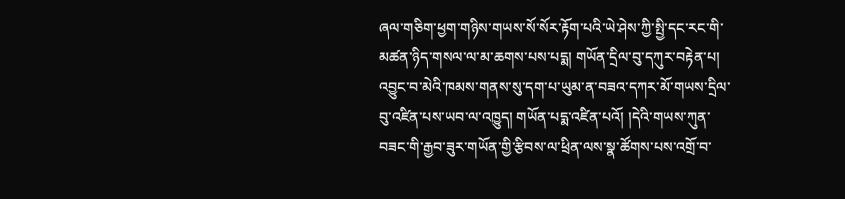ཞལ་གཅིག་ཕྱག་གཉིས་གཡས་སོ་སོར་རྟོག་པའི་ཡེ་ཤེས་ཀྱི་སྤྱི་དང་རང་གི་མཚན་ཉིད་གསལ་ལ་མ་ཆགས་པས་པདྨ། གཡོན་དྲིལ་བུ་དཀུར་བརྟེན་པ། འབྱུང་བ་མེའི་ཁམས་གནས་སུ་དག་པ་ཡུམ་ན་བཟའ་དཀར་མོ་གཡས་དྲིལ་བུ་འཛིན་པས་ཡབ་ལ་འཁྱུད། གཡོན་པདྨ་འཛིན་པའོ། །དེའི་གཡས་ཀུན་བཟང་གི་རྒྱབ་ཟུར་གཡོན་གྱི་རྩིབས་ལ་ཕྲིན་ལས་སྣ་ཚོགས་པས་འགྲོ་བ་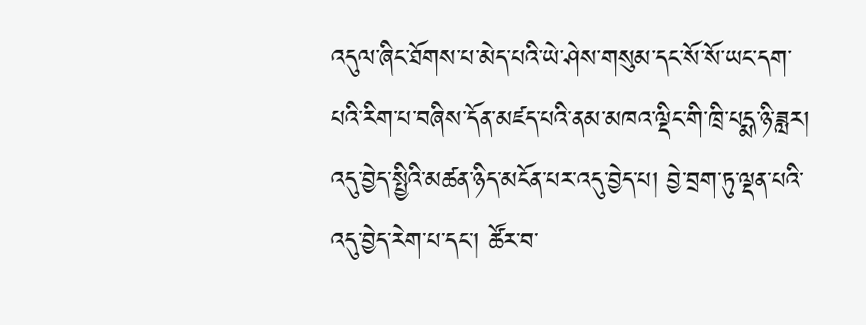འདུལ་ཞིང་ཐོགས་པ་མེད་པའི་ཡེ་ཤེས་གསུམ་དང་སོ་སོ་ཡང་དག་པའི་རིག་པ་བཞིས་དོན་མཛད་པའི་ནམ་མཁའ་ལྡིང་གི་ཁྲི་པདྨ་ཉི་ཟླར། འདུ་བྱེད་སྤྱིའི་མཚན་ཉིད་མངོན་པར་འདུ་བྱེད་པ། བྱེ་བྲག་ཏུ་ལྡན་པའི་འདུ་བྱེད་རེག་པ་དང་། ཚོར་བ་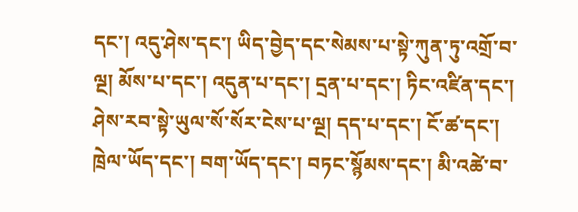དང་། འདུ་ཤེས་དང་། ཡིད་བྱེད་དང་སེམས་པ་སྟེ་ཀུན་ཏུ་འགྲོ་བ་ལྔ། མོས་པ་དང་། འདུན་པ་དང་། དྲན་པ་དང་། ཏིང་འཛིན་དང་། ཤེས་རབ་སྟེ་ཡུལ་སོ་སོར་ངེས་པ་ལྔ། དད་པ་དང་། ངོ་ཚ་དང་། ཁྲེལ་ཡོད་དང་། བག་ཡོད་དང་། བཏང་སྙོམས་དང་། མི་འཚེ་བ་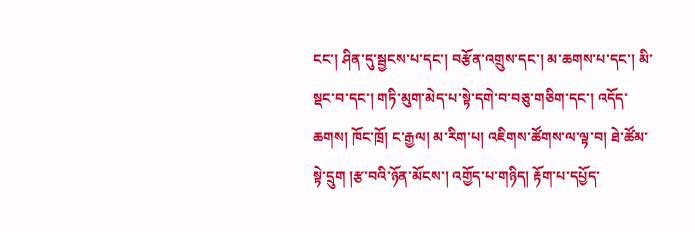ངང་། ཤིན་དུ་སྦྱངས་པ་དང་། བརྩོན་འགྲུས་དང་། མ་ཆགས་པ་དང་། མི་སྡང་བ་དང་། གཏི་མུག་མེད་པ་སྟེ་དགེ་བ་བཅུ་གཅིག་དང་། འདོད་ཆགས། ཁོང་ཁྲོ། ང་རྒྱལ། མ་རིག་པ། འཇིགས་ཚོགས་ལ་ལྟ་བ། ཐེ་ཚོམ་སྟེ་དྲུག །རྩ་བའི་ཉོན་མོངས་། འགྱོད་པ་གཉིད། རྟོག་པ་དཔྱོད་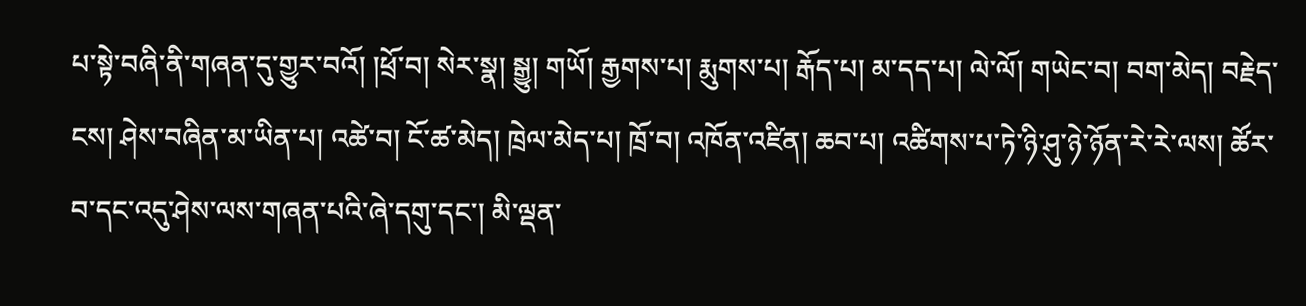པ་སྟེ་བཞི་ནི་གཞན་དུ་གྱུར་བའོ། །ཕྲོ་བ། སེར་སྣ། སྒྱུ། གཡོ། རྒྱགས་པ། རྨུགས་པ། རྒོད་པ། མ་དད་པ། ལེ་ལོ། གཡེང་བ། བག་མེད། བརྗེད་ངས། ཤེས་བཞིན་མ་ཡིན་པ། འཚེ་བ། ངོ་ཚ་མེད། ཁྲེལ་མེད་པ། ཁྲོ་བ། འཁོན་འཛིན། ཆབ་པ། འཚིགས་པ་ཏེ་ཉི་ཤུ་ཉེ་ཉོན་རེ་རེ་ལས། ཚོར་བ་དང་འདུ་ཤེས་ལས་གཞན་པའི་ཞེ་དགུ་དང་། མི་ལྡན་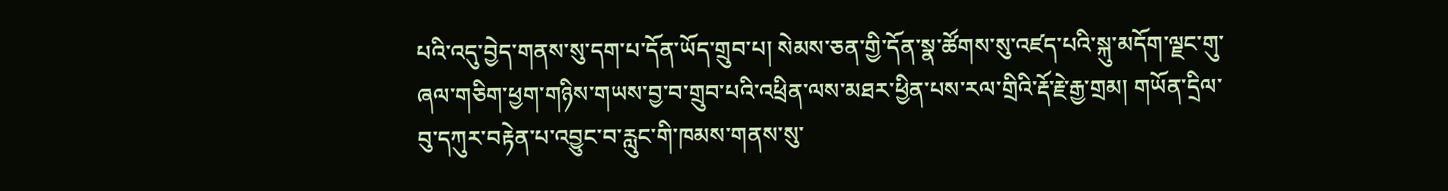པའི་འདུ་བྱེད་གནས་སུ་དག་པ་དོན་ཡོད་གྲུབ་པ། སེམས་ཅན་གྱི་དོན་སྣ་ཚོགས་སུ་འཛད་པའི་སྐུ་མདོག་ལྗང་གུ་ཞལ་གཅིག་ཕྱག་གཉིས་གཡས་བྱ་བ་གྲུབ་པའི་འཕྲིན་ལས་མཐར་ཕྱིན་པས་རལ་གྲིའི་རྡོ་རྗེ་རྒྱ་གྲམ། གཡོན་དྲིལ་བུ་དཀུར་བརྟེན་པ་འབྱུང་བ་རླུང་གི་ཁམས་གནས་སུ་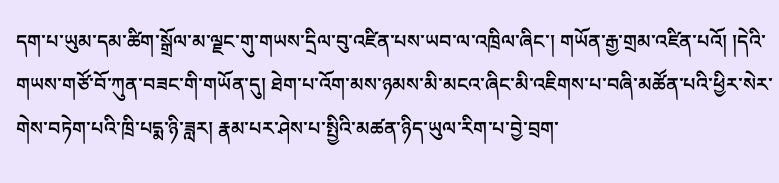དག་པ་ཡུམ་དམ་ཚིག་སྒྲོལ་མ་ལྗང་གུ་གཡས་དྲིལ་བུ་འཛིན་པས་ཡབ་ལ་འཁྲིལ་ཞིང་། གཡོན་རྒྱ་གྲམ་འཛིན་པའོ། །དེའི་གཡས་གཙོ་བོ་ཀུན་བཟང་གི་གཡོན་དུ། ཐེག་པ་འོག་མས་ཉམས་མི་མངའ་ཞིང་མི་འཇིགས་པ་བཞི་མཚོན་པའི་ཕྱིར་སེར་གེས་བཏེག་པའི་ཁྲི་པདྨ་ཉི་ཟླར། རྣམ་པར་ཤེས་པ་སྤྱིའི་མཚན་ཉིད་ཡུལ་རིག་པ་བྱེ་བྲག་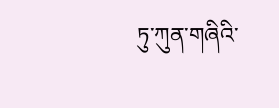ཏུ་ཀུན་གཞིའི་